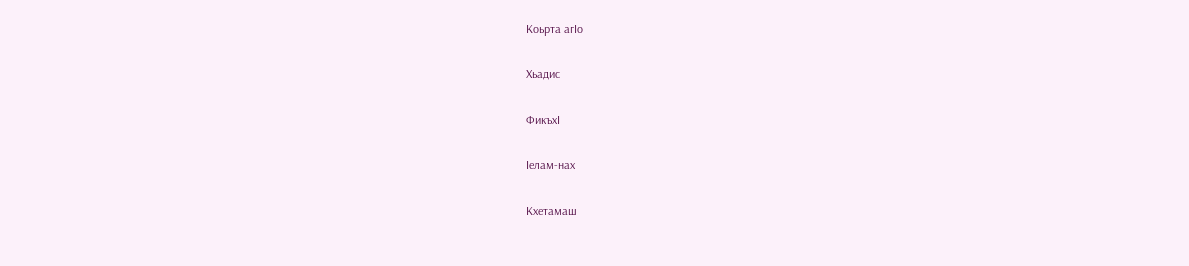Коьрта агIо

Хьадис

ФикъхI

Iелам-нах

Кхетамаш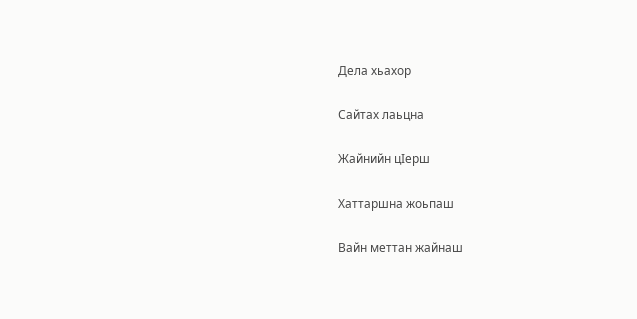Дела хьахор

Сайтах лаьцна

Жайнийн цIерш

Хаттаршна жоьпаш

Вайн меттан жайнаш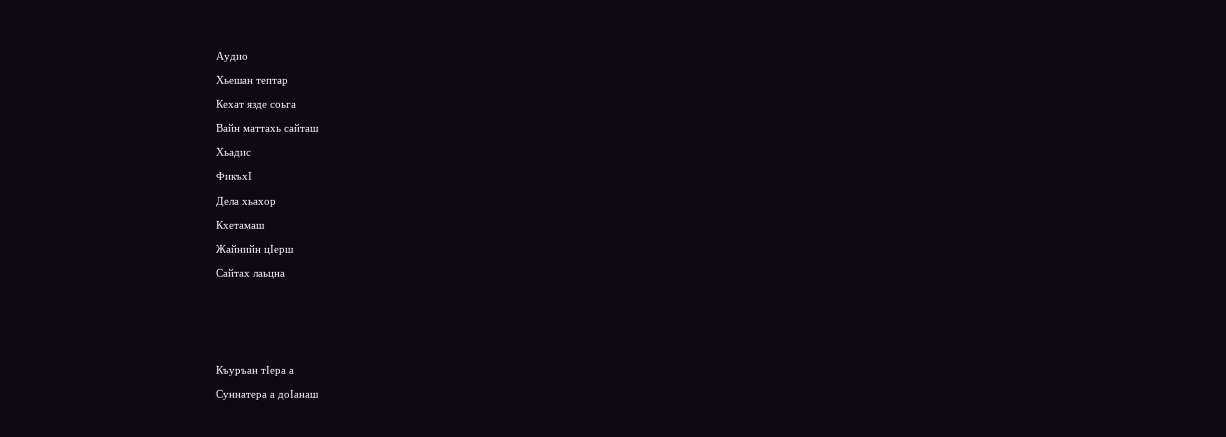Аудио

Хьешан тептар

Кехат язде соьга

Вайн маттахь сайташ

Хьадис

ФикъхI

Дела хьахор

Кхетамаш

Жайнийн цIерш

Сайтах лаьцна







Къуръан тIера а

Суннатера а доIанаш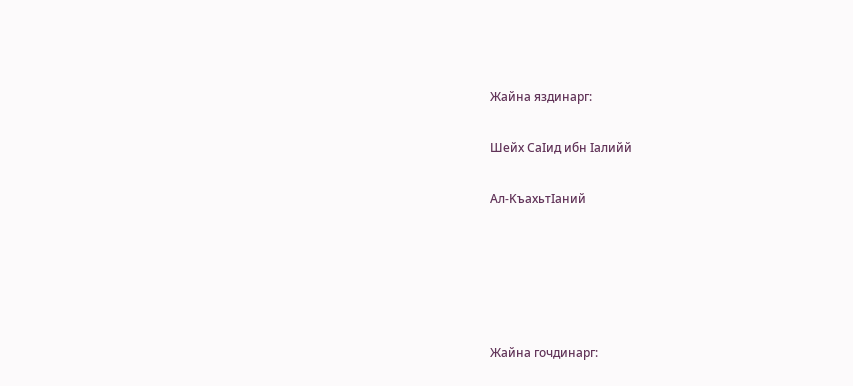Жайна яздинарг:

Шейх СаIид ибн Iалийй

Ал-KъахьтIаний





Жайна гочдинарг: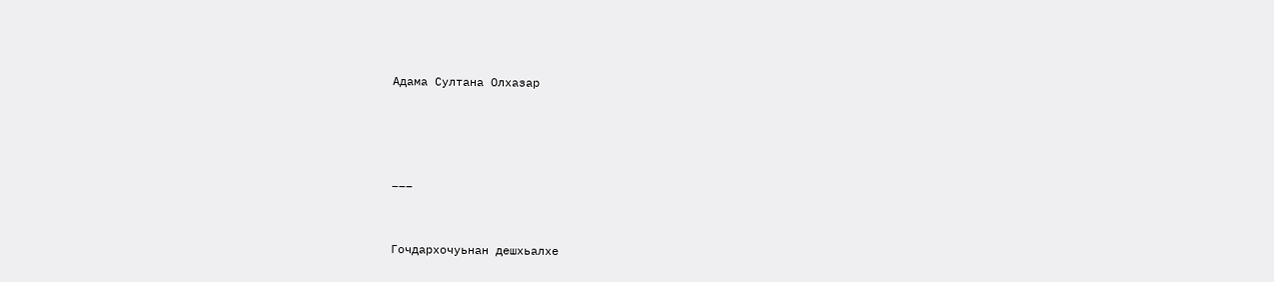Адама Султана Олхазар





___



Гочдархочуьнан дешхьалхе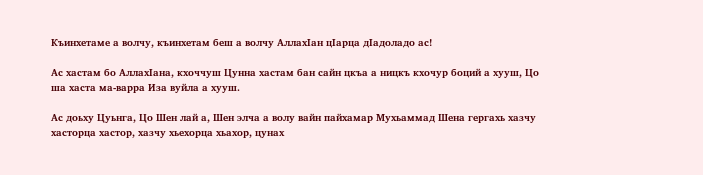Къинхетаме а волчу, къинхетам беш а волчу АллахIан цIарца дIадоладо ас!

Ас хастам бо АллахIана, кхоччуш Цунна хастам бан сайн цкъа а ницкъ кхочур боций а хууш, Цо ша хаста ма-варра Иза вуйла а хууш.

Ас доьху Цуьнга, Цо Шен лай а, Шен элча а волу вайн пайхамар Мухьаммад Шена гергахь хазчу хасторца хастор, хазчу хьехорца хьахор, цунах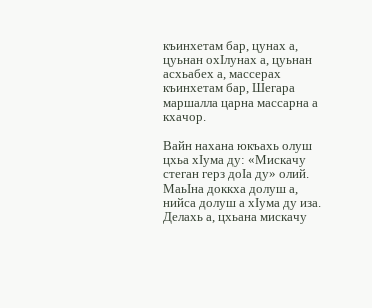къинхетам бар, цунах а, цуьнан охIлунах а, цуьнан асхьабех а, массерах къинхетам бар, Шегара маршалла царна массарна а кхачор.

Вайн нахана юкъахь олуш цхьа хIума ду: «Мискачу стеган герз доIа ду» олий. МаьIна доккха долуш а, нийса долуш а хIума ду иза. Делахь а, цхьана мискачу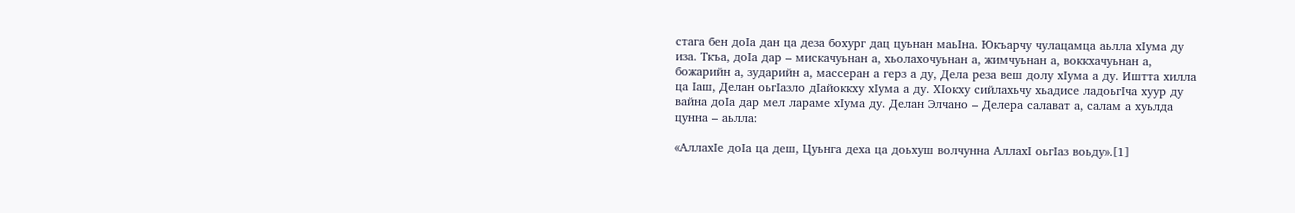стага бен доIа дан ца деза бохург дац цуьнан маьIна. Юкъарчу чулацамца аьлла хIума ду иза. Ткъа, доIа дар – мискачуьнан а, хьолахочуьнан а, жимчуьнан а, воккхачуьнан а, божарийн а, зударийн а, массеран а герз а ду, Дела реза веш долу хIума а ду. Иштта хилла ца Iаш, Делан оьгIазло дIайоккху хIума а ду. ХIокху сийлахьчу хьадисе ладоьгIча хуур ду вайна доIа дар мел лараме хIума ду. Делан Элчано – Делера салават а, салам а хуьлда цунна – аьлла:

«АллахIе доIа ца деш, Цуьнга деха ца доьхуш волчунна АллахI оьгIаз воьду».[1]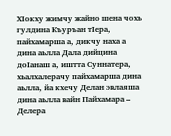ХIокху жимчу жайно шена чохь гулдина Къуръан тIера, пайхамарша а, дикчу наха а дина аьлла Дала дийцина доIанаш а, иштта Суннатера, хьалхалерачу пайхамарша дина аьлла, йа кхечу Делан эвлаяша дина аьлла вайн Пайхамара – Делера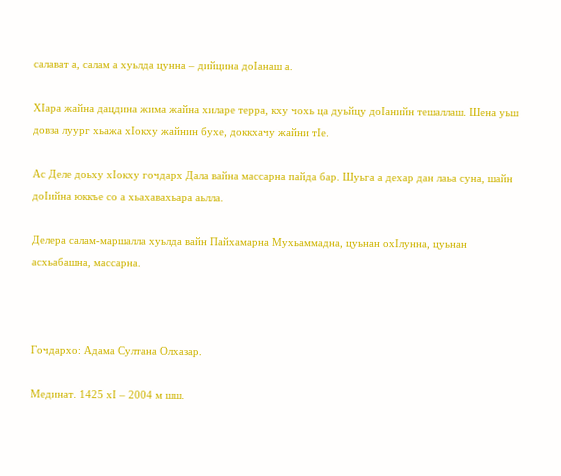салават а, салам а хуьлда цунна – дийцина доIанаш а.

ХIара жайна дацдина жима жайна хиларе терра, кху чохь ца дуьйцу доIанийн тешаллаш. Шена уьш довза луург хьажа хIокху жайнин бухе, доккхачу жайни тIе.

Ас Деле доьху хIокху гочдарх Дала вайна массарна пайда бар. Шуьга а дехар дан лаьа суна, шайн доIийна юккъе со а хьахавахьара аьлла.

Делера салам-маршалла хуьлда вайн Пайхамарна Мухьаммадна, цуьнан охIлунна, цуьнан асхьабашна, массарна.



Гочдархо: Адама Султана Олхазар.

Мединат. 1425 хI – 2004 м шш.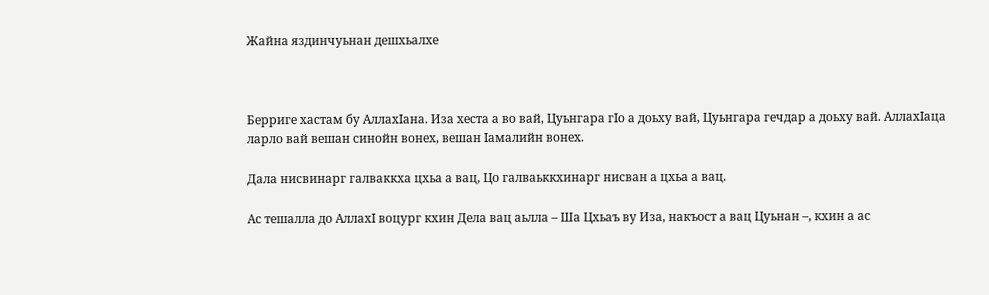Жайна яздинчуьнан дешхьалхе



Берриге хастам бу АллахIана. Иза хеста а во вай, Цуьнгара гIо а доьху вай, Цуьнгара гечдар а доьху вай. АллахIаца ларло вай вешан синойн вонех, вешан Iамалийн вонех.

Дала нисвинарг галваккха цхьа а вац, Цо галваьккхинарг нисван а цхьа а вац.

Ас тешалла до АллахI воцург кхин Дела вац аьлла – Ша Цхьаъ ву Иза, накъост а вац Цуьнан –, кхин а ас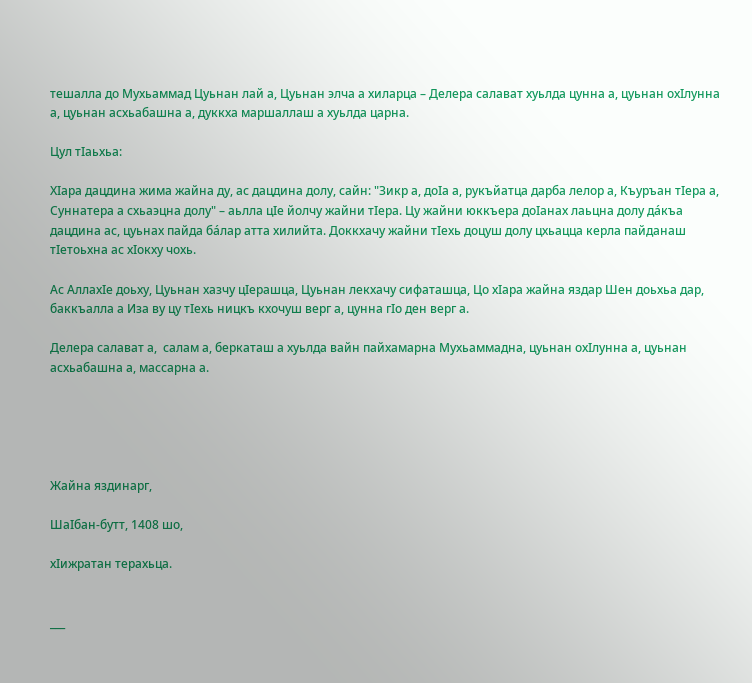тешалла до Мухьаммад Цуьнан лай а, Цуьнан элча а хиларца – Делера салават хуьлда цунна а, цуьнан охIлунна а, цуьнан асхьабашна а, дуккха маршаллаш а хуьлда царна.

Цул тIаьхьа:

ХIара дацдина жима жайна ду, ас дацдина долу, сайн: "Зикр а, доIа а, рукъйатца дарба лелор а, Къуръан тIера а, Суннатера а схьаэцна долу" – аьлла цIе йолчу жайни тIера. Цу жайни юккъера доIанах лаьцна долу дáкъа дацдина ас, цуьнах пайда бáлар атта хилийта. Доккхачу жайни тIехь доцуш долу цхьацца керла пайданаш тIетоьхна ас хIокху чохь.

Ас АллахIе доьху, Цуьнан хазчу цIерашца, Цуьнан лекхачу сифаташца, Цо хIара жайна яздар Шен доьхьа дар, баккъалла а Иза ву цу тIехь ницкъ кхочуш верг а, цунна гIо ден верг а.

Делера салават а,  салам а, беркаташ а хуьлда вайн пайхамарна Мухьаммадна, цуьнан охIлунна а, цуьнан асхьабашна а, массарна а.





Жайна яздинарг,

ШаIбан-бутт, 1408 шо,

хIижратан терахьца.


___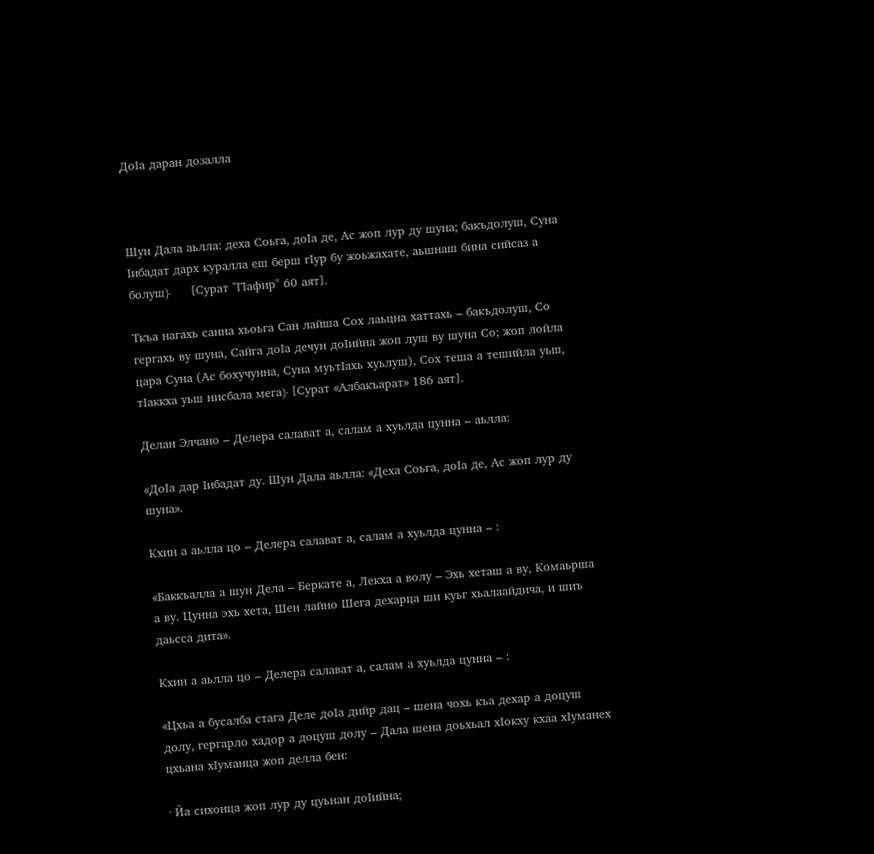ДоIа даран дозалла



Шун Дала аьлла: деха Соьга, доIа де, Ас жоп лур ду шуна; бакъдолуш, Суна Iибадат дарх куралла еш берш гIур бу жоьжахате, аьшнаш бина сийсаз а болуш﴿     [Сурат "ГIафир" 60 аят].

Ткъа нагахь санна хьоьга Сан лайша Сох лаьцна хаттахь – бакъдолуш, Со гергахь ву шуна, Сайга доIа дечун доIийна жоп луш ву шуна Со; жоп лойла цара Суна (Ас бохучунна, Суна муьтIахь хуьлуш), Сох теша а тешийла уьш, тIаккха уьш нисбала мега﴿ [Сурат «Албакъарат» 186 аят].

Делан Элчано – Делера салават а, салам а хуьлда цунна – аьлла:

«ДоIа дар Iибадат ду. Шун Дала аьлла: «Деха Соьга, доIа де, Ас жоп лур ду шуна».

Кхин а аьлла цо – Делера салават а, салам а хуьлда цунна – :

«Баккъалла а шун Дела – Беркате а, Лекха а волу – Эхь хеташ а ву, Комаьрша а ву. Цунна эхь хета, Шен лайно Шега дехарца ши куьг хьалаайдича, и шиъ даьсса дита».

Кхин а аьлла цо – Делера салават а, салам а хуьлда цунна – :

«Цхьа а бусалба стага Деле доIа дийр дац – шена чохь къа дехар а доцуш долу, гергарло хадор а доцуш долу – Дала шена доьхьал хIокху кхаа хIуманех цхьана хIуманца жоп делла бен:

· Йа сихонца жоп лур ду цуьнан доIийна;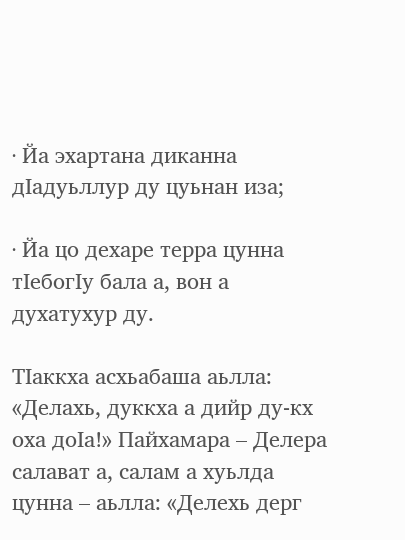· Йа эхартана диканна дIадуьллур ду цуьнан иза;

· Йа цо дехаре терра цунна тIебогIу бала а, вон а духатухур ду.

ТIаккха асхьабаша аьлла: «Делахь, дуккха а дийр ду-кх оха доIа!» Пайхамара – Делера салават а, салам а хуьлда цунна – аьлла: «Делехь дерг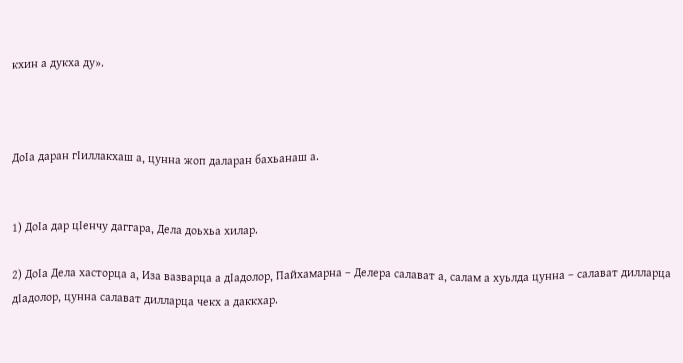кхин а дукха ду».



ДоIа даран гIиллакхаш а, цунна жоп даларан бахьанаш а.


1) ДоIа дар цIенчу даггара, Дела доьхьа хилар.

2) ДоIа Дела хасторца а, Иза вазварца а дIадолор, Пайхамарна – Делера салават а, салам а хуьлда цунна – салават дилларца дIадолор, цунна салават дилларца чекх а даккхар.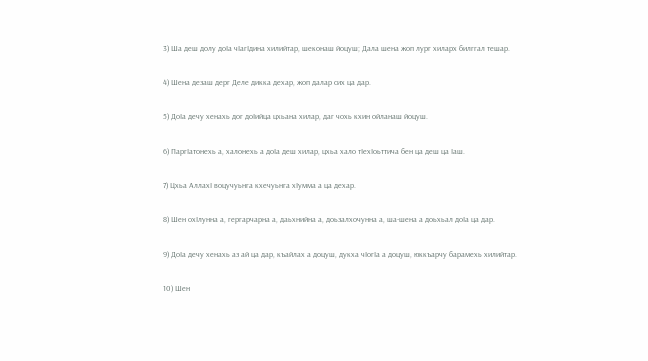3) Ша деш долу доIа чIагIдина хилийтар, шеконаш йоцуш; Дала шена жоп лург хиларх билггал тешар.

4) Шена дезаш дерг Деле дикка дехар, жоп далар сих ца дар.

5) ДоIа дечу хенахь дог доIийца цхьана хилар, даг чохь кхин ойланаш йоцуш.

6) ПаргIатонехь а, халонехь а доIа деш хилар, цхьа хало тIехIоьттича бен ца деш ца Iаш.

7) Цхьа АллахI воцучуьнга кхечуьнга хIумма а ца дехар.

8) Шен охIлунна а, гергарчарна а, даьхнийна а, доьзалхочунна а, ша-шена а доьхьал доIа ца дар.

9) ДоIа дечу хенахь аз ай ца дар, къайлах а доцуш, дукха чIогIа а доцуш, юккъарчу барамехь хилийтар.

10) Шен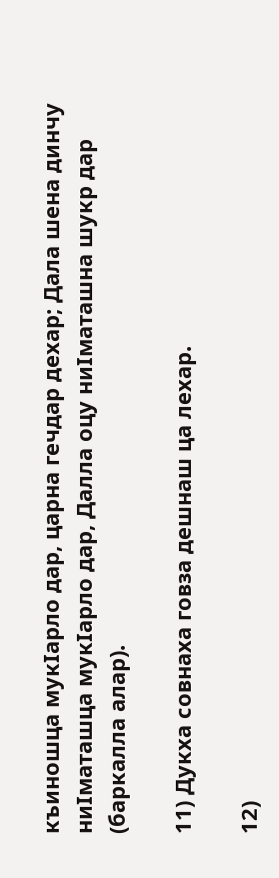къиношца мукIарло дар, царна гечдар дехар; Дала шена динчу ниIматашца мукIарло дар, Далла оцу ниIматашна шукр дар (баркалла алар).

11) Дукха совнаха говза дешнаш ца лехар.

12)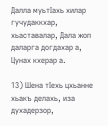Далла муьтIахь хилар гучудаккхар, хьаставалар, Дала жоп даларга догдахар а, Цунах кхерар а.

13) Шена тIехь цхьанне хьакъ делахь, иза духадерзор,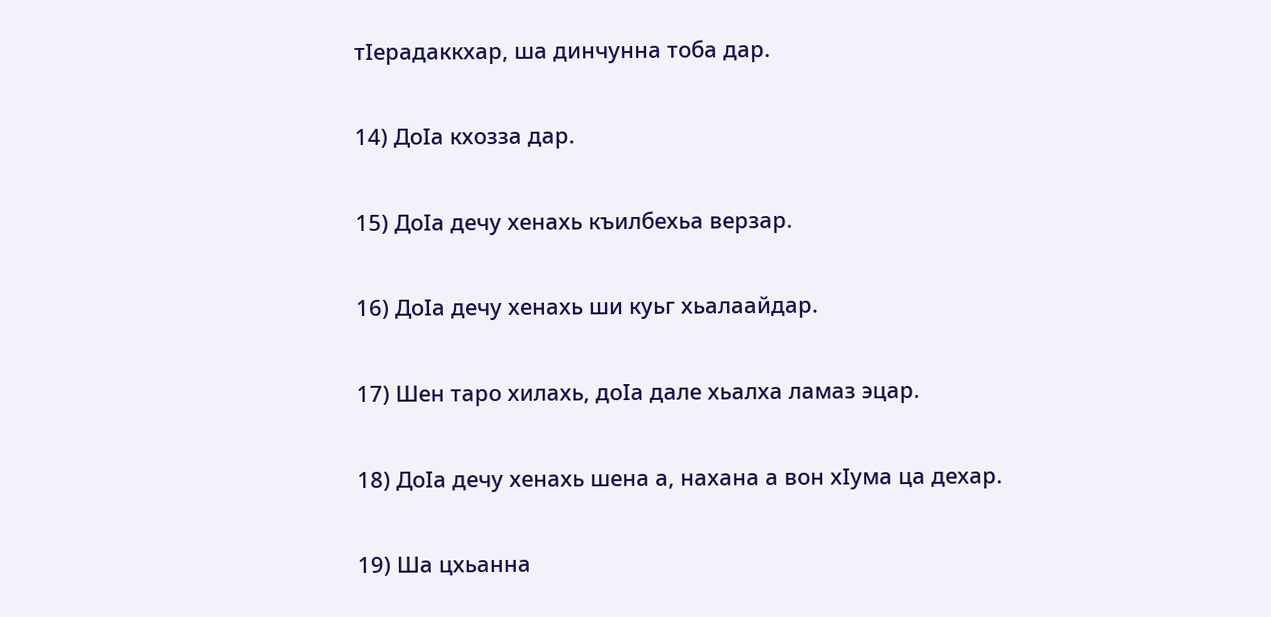тIерадаккхар, ша динчунна тоба дар.

14) ДоIа кхозза дар.

15) ДоIа дечу хенахь къилбехьа верзар.

16) ДоIа дечу хенахь ши куьг хьалаайдар.

17) Шен таро хилахь, доIа дале хьалха ламаз эцар.

18) ДоIа дечу хенахь шена а, нахана а вон хIума ца дехар.

19) Ша цхьанна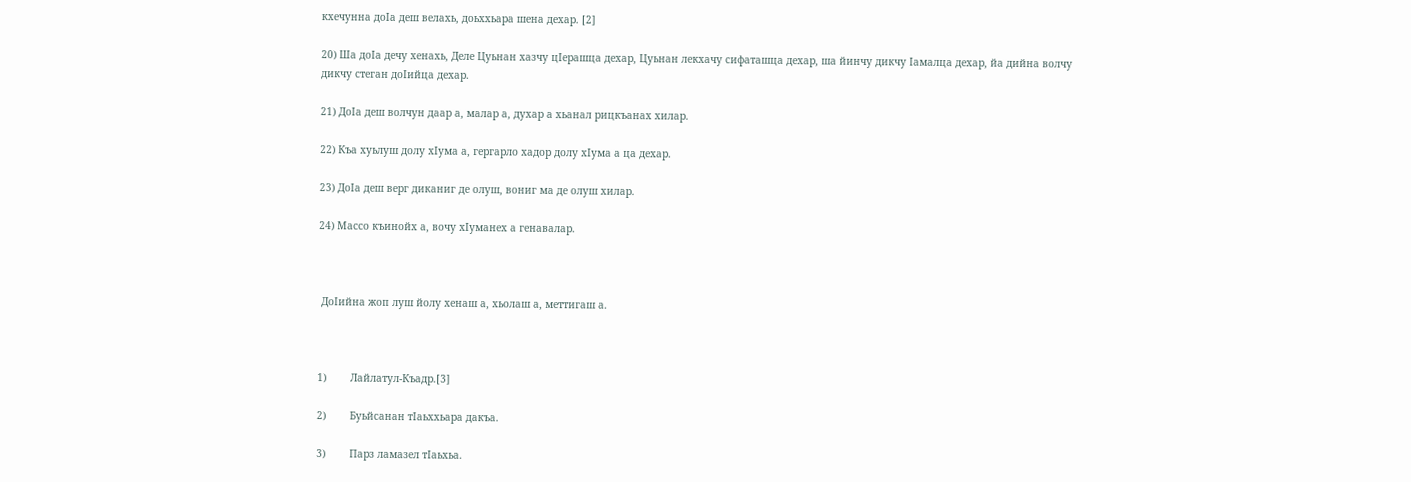кхечунна доIа деш велахь, доьххьара шена дехар. [2]

20) Ша доIа дечу хенахь, Деле Цуьнан хазчу цIерашца дехар, Цуьнан лекхачу сифаташца дехар, ша йинчу дикчу Iамалца дехар, йа дийна волчу дикчу стеган доIийца дехар.

21) ДоIа деш волчун даар а, малар а, духар а хьанал рицкъанах хилар.

22) Къа хуьлуш долу хIума а, гергарло хадор долу хIума а ца дехар.

23) ДоIа деш верг диканиг де олуш, вониг ма де олуш хилар.

24) Массо къинойх а, вочу хIуманех а генавалар.



 ДоIийна жоп луш йолу хенаш а, хьолаш а, меттигаш а.



1)        Лайлатул-Къадр.[3]

2)        Буьйсанан тIаьххьара дакъа.

3)        Парз ламазел тIаьхьа.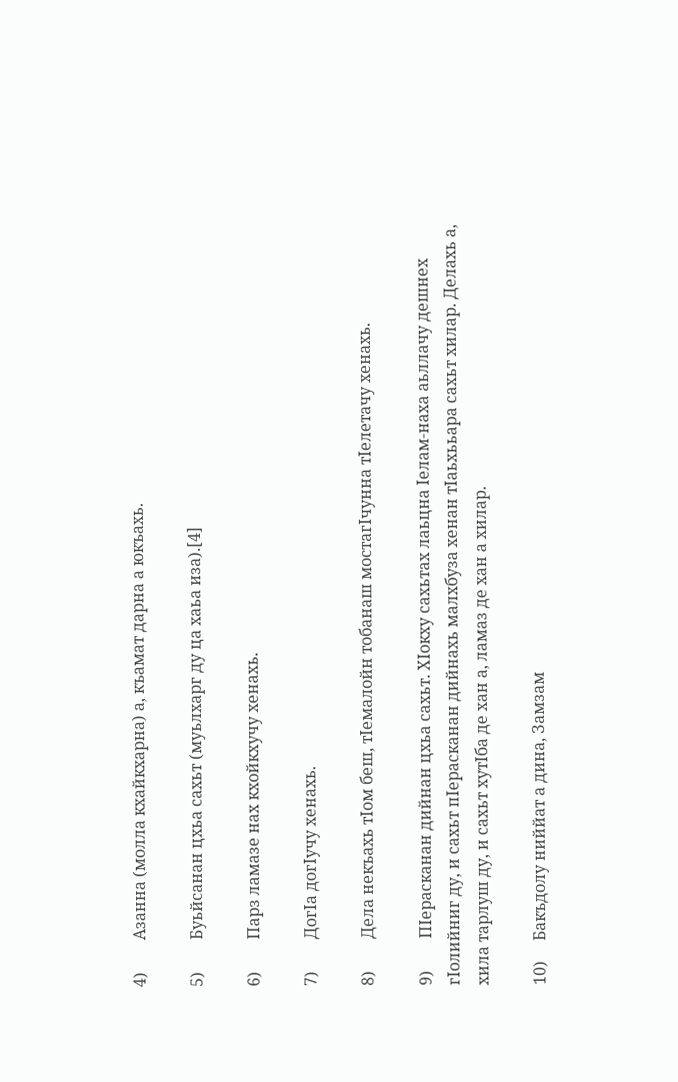4)        Азанна (молла кхайкхарна) а, къамат дарна а юкъахь.

5)        Буьйсанан цхьа сахьт (муьлхарг ду ца хаьа иза).[4]

6)        Парз ламазе нах кхойкхучу хенахь.

7)        ДогIа догIучу хенахь.

8)        Дела некъахь тIом беш, тIемалойн тобанаш мостагIчунна тIелетачу хенахь.

9)        ПIерасканан дийнан цхьа сахьт. ХIокху сахьтах лаьцна Iелам-наха аьллачу дешнех гIолийниг ду, и сахьт пIерасканан дийнахь малхбуза хенан тIаьхььара сахьт хилар. Делахь а, хила тарлуш ду, и сахьт хутIба де хан а, ламаз де хан а хилар.

10)     Бакъдолу ниййат а дина, Замзам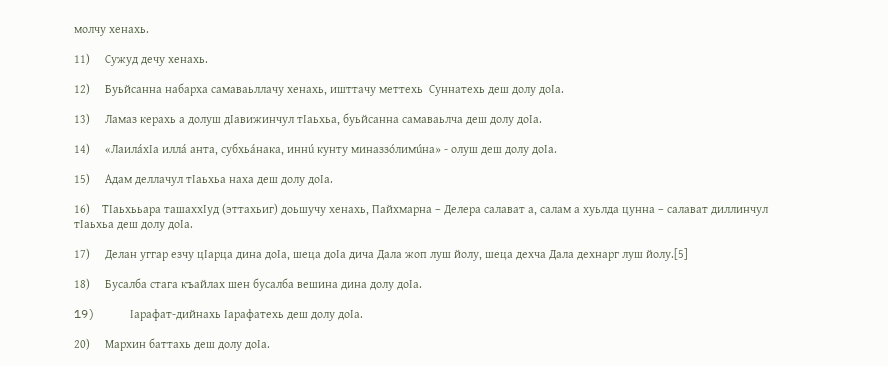молчу хенахь.

11)     Сужуд дечу хенахь.

12)     Буьйсанна набарха самаваьллачу хенахь, ишттачу меттехь  Суннатехь деш долу доIа.

13)     Ламаз керахь а долуш дIавижинчул тIаьхьа, буьйсанна самаваьлча деш долу доIа.

14)     «ЛаилáхIа иллá анта, субхьáнака, иннú кунту миназзóлимúна» - олуш деш долу доIа.

15)     Адам деллачул тIаьхьа наха деш долу доIа.

16)    ТIаьхььара ташаххIуд (эттахьиг) доьшучу хенахь, Пайхмарна – Делера салават а, салам а хуьлда цунна – салават диллинчул тIаьхьа деш долу доIа.

17)     Делан уггар езчу цIарца дина доIа, шеца доIа дича Дала жоп луш йолу, шеца дехча Дала дехнарг луш йолу.[5]

18)     Бусалба стага къайлах шен бусалба вешина дина долу доIа.

19)     Iарафат-дийнахь Iарафатехь деш долу доIа.

20)     Мархин баттахь деш долу доIа.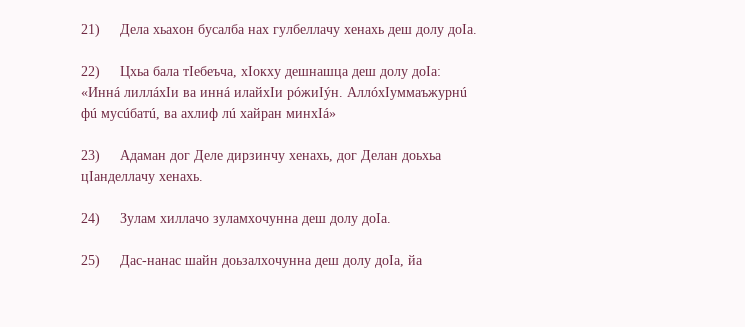21)     Дела хьахон бусалба нах гулбеллачу хенахь деш долу доIа.

22)     Цхьа бала тIебеъча, хIокху дешнашца деш долу доIа: «Иннá лиллáхIи ва иннá илайхIи рóжиIýн. АллóхIуммаъжурнú фú мусúбатú, ва ахлиф лú хайран минхIá»

23)     Адаман дог Деле дирзинчу хенахь, дог Делан доьхьа цIанделлачу хенахь.

24)     Зулам хиллачо зуламхочунна деш долу доIа.

25)     Дас-нанас шайн доьзалхочунна деш долу доIа, йа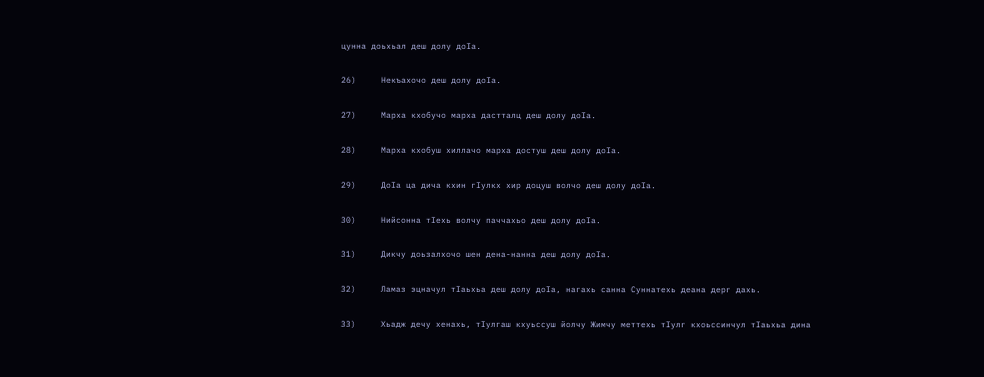цунна доьхьал деш долу доIа.

26)     Некъахочо деш долу доIа.

27)     Марха кхобучо марха дастталц деш долу доIа.

28)     Марха кхобуш хиллачо марха достуш деш долу доIа.

29)     ДоIа ца дича кхин гIулкх хир доцуш волчо деш долу доIа.

30)     Нийсонна тIехь волчу паччахьо деш долу доIа.

31)     Дикчу доьзалхочо шен дена-нанна деш долу доIа.

32)     Ламаз эцначул тIаьхьа деш долу доIа, нагахь санна Суннатехь деана дерг дахь.

33)     Хьадж дечу хенахь, тIулгаш кхуьссуш йолчу Жимчу меттехь тIулг кхоьссинчул тIаьхьа дина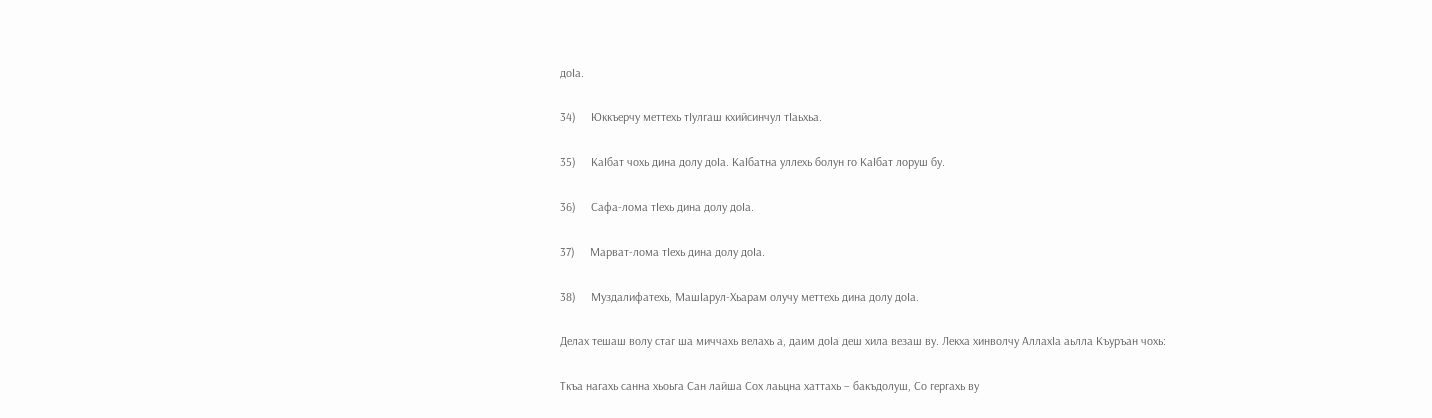доIа.

34)     Юккъерчу меттехь тIулгаш кхийсинчул тIаьхьа.

35)     КаIбат чохь дина долу доIа. КаIбатна уллехь болун го КаIбат лоруш бу.

36)     Сафа-лома тIехь дина долу доIа.

37)     Марват-лома тIехь дина долу доIа.

38)     Муздалифатехь, МашIарул-Хьарам олучу меттехь дина долу доIа.

Делах тешаш волу стаг ша миччахь велахь а, даим доIа деш хила везаш ву. Лекха хинволчу АллахIа аьлла Къуръан чохь:

Ткъа нагахь санна хьоьга Сан лайша Сох лаьцна хаттахь – бакъдолуш, Со гергахь ву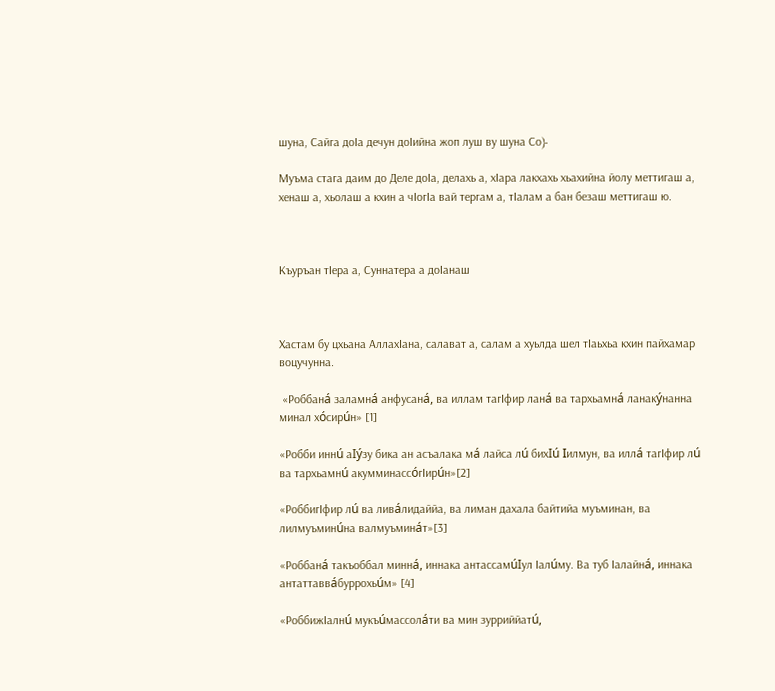шуна, Сайга доIа дечун доIийна жоп луш ву шуна Со﴿

Муъма стага даим до Деле доIа, делахь а, хIара лакхахь хьахийна йолу меттигаш а, хенаш а, хьолаш а кхин а чIогIа вай тергам а, тIалам а бан безаш меттигаш ю.



Къуръан тIера а, Суннатера а доIанаш



Хастам бу цхьана АллахIана, салават а, салам а хуьлда шел тIаьхьа кхин пайхамар воцучунна.

 «Роббанá заламнá анфусанá, ва иллам тагIфир ланá ва тархьамнá ланакýнанна минал хóсирúн» [1]

«Робби иннú аIýзу бика ан асъалака мá лайса лú бихIú Iилмун, ва иллá тагIфир лú ва тархьамнú акумминассóгIирúн»[2]

«РоббигIфир лú ва ливáлидаййа, ва лиман дахала байтийа муъминан, ва лилмуъминúна валмуъминáт»[3]

«Роббанá такъоббал миннá, иннака антассамúIул Iалúму. Ва туб Iалайнá, иннака антаттаввáбуррохьúм» [4]

«РоббижIалнú мукъúмассолáти ва мин зурриййатú,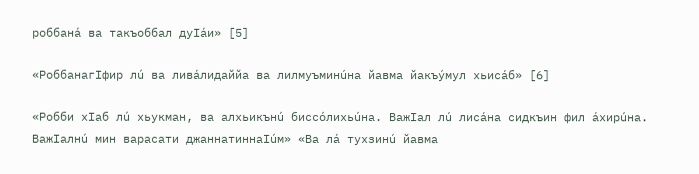роббанá ва такъоббал дуIáи» [5]

«РоббанагIфир лú ва ливáлидаййа ва лилмуъминúна йавма йакъýмул хьисáб» [6]

«Робби хIаб лú хьукман, ва алхьикънú биссóлихьúна. ВажIал лú лисáна сидкъин фил áхирúна. ВажIалнú мин варасати джаннатиннаIúм» «Ва лá тухзинú йавма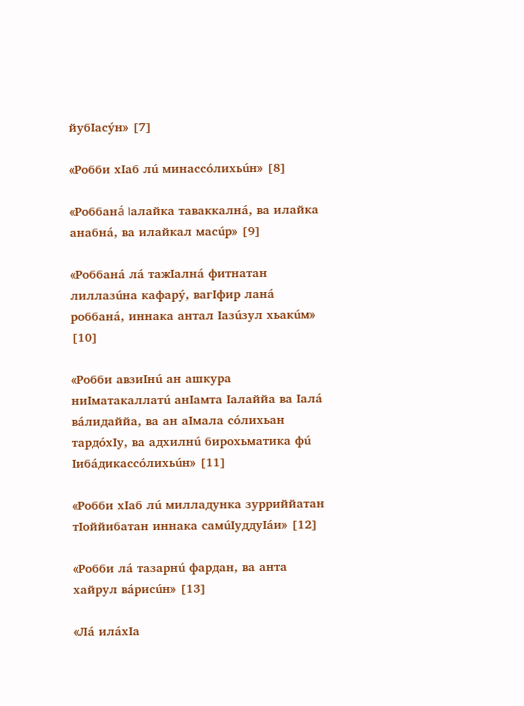йубIасýн» [7]

«Робби хIаб лú минассóлихьúн» [8]

«Роббанá Iалайка таваккалнá, ва илайка анабнá, ва илайкал масúр» [9]

«Роббанá лá тажIалнá фитнатан лиллазúна кафарý, вагIфир ланá роббанá, иннака антал Iазúзул хьакúм» [10]

«Робби авзиIнú ан ашкура ниIматакаллатú анIамта Iалаййа ва Iалá вáлидаййа, ва ан аIмала сóлихьан тардóхIу, ва адхилнú бирохьматика фú Iибáдикассóлихьúн» [11]

«Робби хIаб лú милладунка зурриййатан тIоййибатан иннака самúIуддуIáи» [12]

«Робби лá тазарнú фардан, ва анта хайрул вáрисúн» [13]

«Лá илáхIа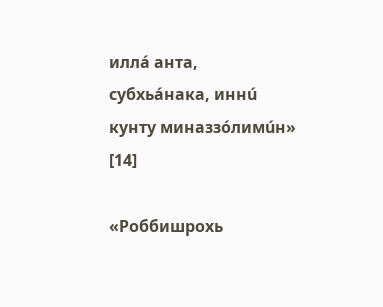иллá анта, субхьáнака, иннú кунту миназзóлимúн» [14]

«Роббишрохь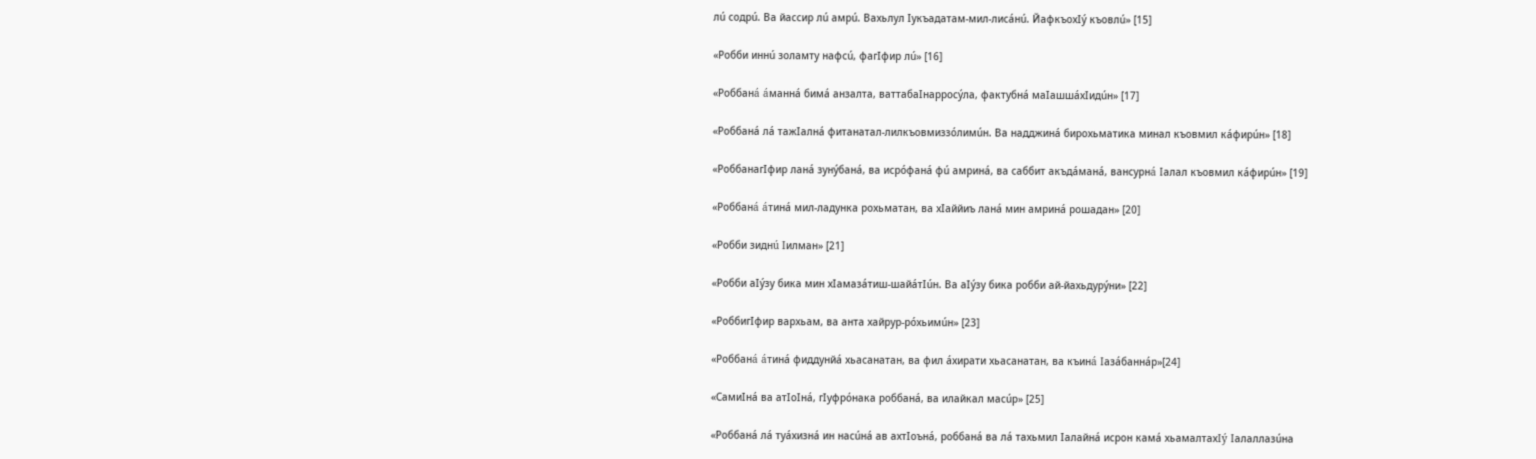лú содрú. Ва йассир лú амрú. Вахьлул Iукъадатам-мил-лисáнú. ЙафкъохIý къовлú» [15]

«Робби иннú золамту нафсú, фагIфир лú» [16]

«Роббанá áманнá бимá анзалта, ваттабаIнарросýла, фактубнá маIашшáхIидúн» [17]

«Роббанá лá тажIалнá фитанатал-лилкъовмиззóлимúн. Ва надджинá бирохьматика минал къовмил кáфирúн» [18]

«РоббанагIфир ланá зунýбанá, ва исрóфанá фú амринá, ва саббит акъдáманá, вансурнá Iалал къовмил кáфирúн» [19]

«Роббанá áтинá мил-ладунка рохьматан, ва хIаййиъ ланá мин амринá рошадан» [20]

«Робби зиднú Iилман» [21]

«Робби аIýзу бика мин хIамазáтиш-шайáтIúн. Ва аIýзу бика робби ай-йахьдурýни» [22]

«РоббигIфир вархьам, ва анта хайрур-рóхьимúн» [23]

«Роббанá áтинá фиддунйá хьасанатан, ва фил áхирати хьасанатан, ва къинá Iазáбаннáр»[24]

«СамиIнá ва атIоIнá, гIуфрóнака роббанá, ва илайкал масúр» [25]

«Роббанá лá туáхизнá ин насúнá ав ахтIоънá, роббанá ва лá тахьмил Iалайнá исрон камá хьамалтахIý Iалаллазúна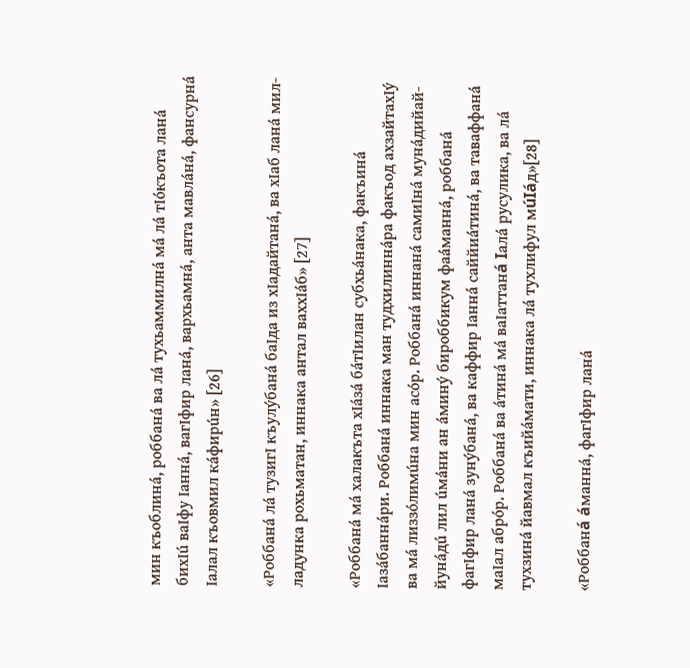мин къоблинá, роббанá ва лá тухьаммилнá мá лá тIóкъота ланá бихIú ваIфу Iаннá, вагIфир ланá, вархьамнá, анта мавлáнá, фансурнá Iалал къовмил кáфирúн» [26]

«Роббанá лá тузигI къулýбанá баIда из хIадайтанá, ва хIаб ланá мил-ладунка рохьматан, иннака антал ваххIáб» [27]

«Роббанá мá халакъта хIáзá бáтIилан субхьáнака, факъинá Iазáбаннáри. Роббанá иннака ман тудхилиннáра факъод ахзайтахIý ва мá лиззóлимúна мин асóр. Роббанá иннанá самиIнá мунáдийай-йунáдú лил úмáни ан áминý бироббикум фаáманнá, роббанá фагIфир ланá зунýбанá, ва каффир Iаннá саййиáтинá, ва таваффанá маIал абрóр. Роббанá ва áтинá мá ваIаттанá Iалá русулика, ва лá тухзинá йавмал къийáмати, иннака лá тухлифул мúIáд»[28]

«Роббанá áманнá, фагIфир ланá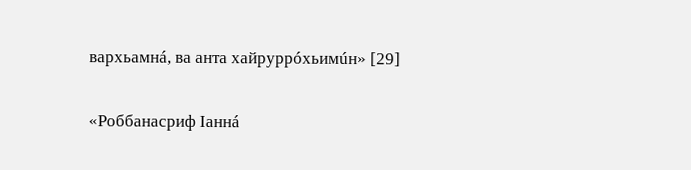вархьамнá, ва анта хайруррóхьимúн» [29]

«Роббанасриф Iаннá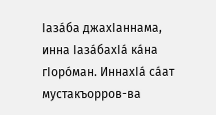Iазáба джахIаннама, инна IазáбахIá кáна гIорóман. ИннахIá сáат мустакъорров-ва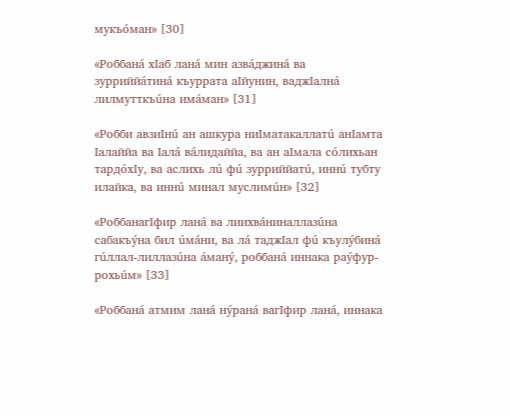мукъóман» [30]

«Роббанá хIаб ланá мин азвáджинá ва зурриййáтинá къуррата аIйунин, ваджIалнá лилмутткъúна имáман» [31]

«Робби авзиIнú ан ашкура ниIматакаллатú анIамта Iалаййа ва Iалá вáлидаййа, ва ан аIмала сóлихьан тардóхIу, ва аслихь лú фú зурриййатú, иннú тубту илайка, ва иннú минал муслимúн» [32]

«РоббанагIфир ланá ва лиихвáниналлазúна сабакъýна бил úмáни, ва лá таджIал фú къулýбинá гúллал-лиллазúна áманý, роббанá иннака раýфур-рохьúм» [33]

«Роббанá атмим ланá нýранá вагIфир ланá, иннака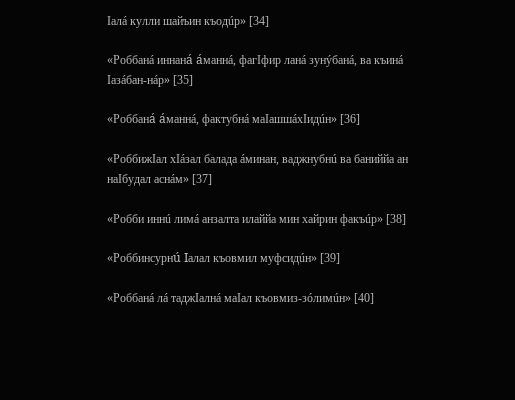Iалá кулли шайъин къодúр» [34]

«Роббанá иннанá áманнá, фагIфир ланá зунýбанá, ва къинá Iазáбан-нáр» [35]

«Роббанá áманнá, фактубнá маIашшáхIидúн» [36]

«РоббижIал хIáзал балада áминан, ваджнубнú ва баниййа ан наIбудал аснáм» [37]

«Робби иннú лимá анзалта илаййа мин хайрин факъúр» [38]

«Роббинсурнú Iалал къовмил муфсидúн» [39]

«Роббанá лá таджIалнá маIал къовмиз-зóлимúн» [40]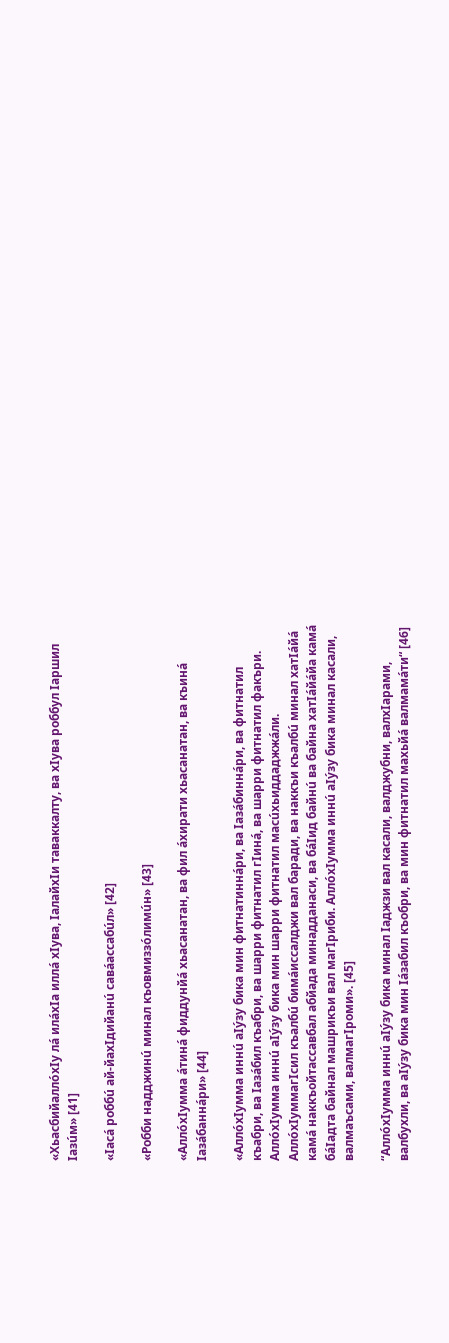«ХьасбийаллóхIу лá илáхIа иллá хIува, IалайхIи таваккалту, ва хIува роббул Iаршил Iазúм» [41]

«Iасá роббú ай-йахIдийанú савáассабúл» [42]

«Робби надджинú минал къовмиззóлимúн» [43]

«АллóхIумма áтинá фиддунйá хьасанатан, ва фил áхирати хьасанатан, ва къинá Iазáбаннáри» [44]

«АллóхIумма иннú аIýзу бика мин фитнатиннáри, ва Iазáбиннáри, ва фитнатил къабри, ва Iазáбил къабри, ва шарри фитнатил гIинá, ва шарри фитнатил факъри. АллóхIумма иннú аIýзу бика мин шарри фитнатил масúхьиддаджжáли. АллóхIуммагIсил къалбú бимáиссалджи вал баради, ва наккъи къалбú минал хатIáйá камá наккъойтассавбал абйада минадданаси, ва бáIид байнú ва байна хатIáйáйа камá бáIадта байнал машрикъи вал магIриби. АллóхIумма иннú аIýзу бика минал касали, валмаъсами, валмагIроми». [45]

“АллóхIумма иннú аIýзу бика минал Iаджзи вал касали, валджубни, валхIарами, валбухли, ва аIýзу бика мин Iáзабил къобри, ва мин фитнатил махьйá валмамáти“ [46]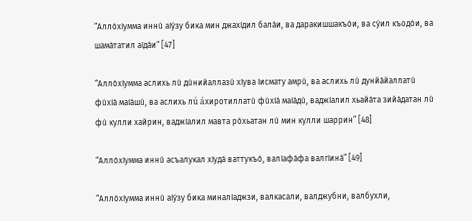“АллóхIумма иннú аIýзу бика мин джахIдил балáи, ва даракишшакъóи, ва сýил къодóи, ва шамáтатил аIдáи“ [47]

“АллóхIумма аслихь лú дúнийаллазú хIува Iисмату амрú, ва аслихь лú дунйáйаллатú фúхIá маIáшú, ва аслихь лú áхиротиллатú фúхIá маIáдú, ваджIалил хьайáта зийáдатан лú фú кулли хайрин, ваджIалил мавта рóхьатан лú мин кулли шаррин” [48]

“АллóхIумма иннú асъалукал хIудá ваттукъó, валIафáфа валгIинá” [49]

“АллóхIумма иннú аIýзу бика миналIаджзи, валкасали, валджубни, валбухли,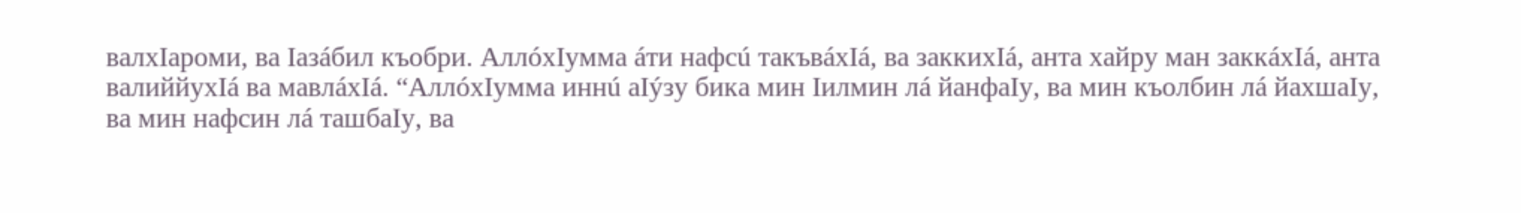валхIароми, ва Iазáбил къобри. АллóхIумма áти нафсú такъвáхIá, ва заккихIá, анта хайру ман заккáхIá, анта валиййухIá ва мавлáхIá. “АллóхIумма иннú аIýзу бика мин Iилмин лá йанфаIу, ва мин къолбин лá йахшаIу, ва мин нафсин лá ташбаIу, ва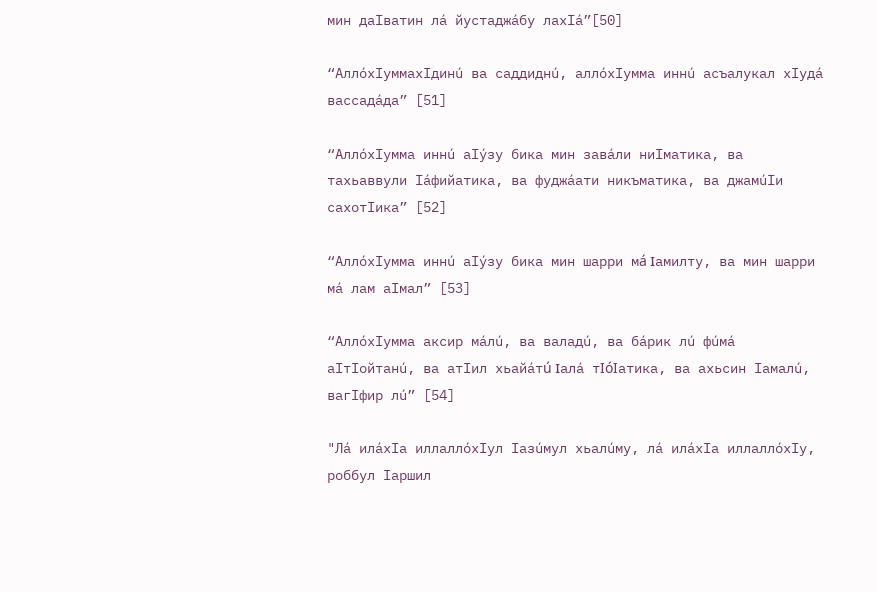мин даIватин лá йустаджáбу лахIá”[50]

“АллóхIуммахIдинú ва саддиднú, аллóхIумма иннú асъалукал хIудá вассадáда” [51]

“АллóхIумма иннú аIýзу бика мин завáли ниIматика, ва тахьаввули Iáфийатика, ва фуджáати никъматика, ва джамúIи сахотIика” [52]

“АллóхIумма иннú аIýзу бика мин шарри мá Iамилту, ва мин шарри мá лам аIмал” [53]

“АллóхIумма аксир мáлú, ва валадú, ва бáрик лú фúмá аIтIойтанú, ва атIил хьайáтú Iалá тIóIатика, ва ахьсин Iамалú, вагIфир лú” [54]

"Лá илáхIа иллаллóхIул Iазúмул хьалúму, лá илáхIа иллаллóхIу, роббул Iаршил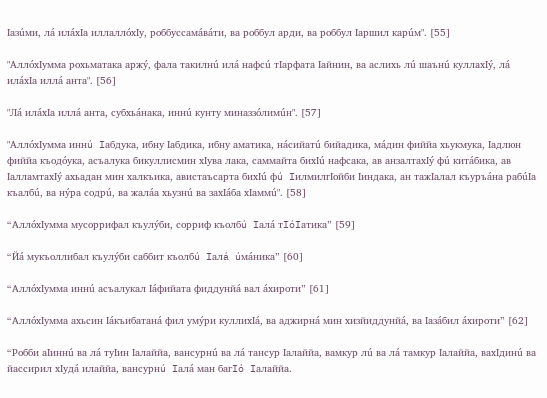Iазúми, лá илáхIа иллаллóхIу, роббуссамáвáти, ва роббул арди, ва роббул Iаршил карúм". [55]

"АллóхIумма рохьматака аржý, фала такилнú илá нафсú тIарфата Iайнин, ва аслихь лú шаънú куллахIý, лá илáхIа иллá анта". [56]

"Лá илáхIа иллá анта, субхьáнака, иннú кунту миназзóлимúн". [57]

"АллóхIумма иннú Iабдука, ибну Iабдика, ибну аматика, нáсийатú бийадика, мáдин фиййа хьукмука, Iадлюн фиййа къодóука, асъалука бикуллисмин хIува лака, саммайта бихIú нафсака, ав анзалтахIý фú китáбика, ав IалламтахIý ахьадан мин халкъика, авистаъсарта бихIú фú IилмилгIойби Iиндака, ан тажIалал къуръáна рабúIа къалбú, ва нýра содрú, ва жалáа хьузнú ва захIáба хIаммú". [58]

“АллóхIумма мусоррифал къулýби, сорриф къолбú Iалá тIóIатика” [59]

“Йá мукъоллибал къулýби саббит къолбú Iалá úмáника” [60]

“АллóхIумма иннú асъалукал Iáфийата фиддунйá вал áхироти” [61]

“АллóхIумма ахьсин Iáкъибатанá фил умýри куллихIá, ва аджирнá мин хизйиддунйá, ва Iазáбил áхироти” [62]

“Робби аIиннú ва лá туIин Iалаййа, вансурнú ва лá тансур Iалаййа, вамкур лú ва лá тамкур Iалаййа, вахIдинú ва йассирил хIудá илаййа, вансурнú Iалá ман багIó Iалаййа.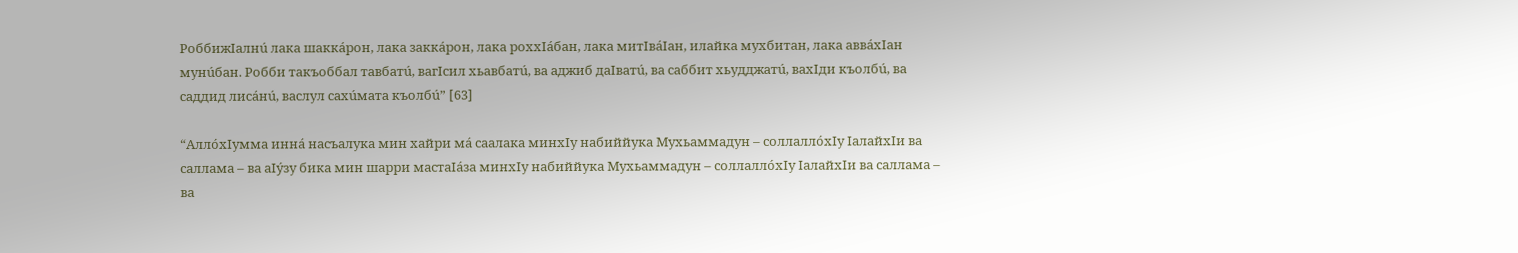РоббижIалнú лака шаккáрон, лака заккáрон, лака роххIáбан, лака митIвáIан, илайка мухбитан, лака аввáхIан мунúбан. Робби такъоббал тавбатú, вагIсил хьавбатú, ва аджиб даIватú, ва саббит хьудджатú, вахIди къолбú, ва саддид лисáнú, васлул сахúмата къолбú” [63]

“АллóхIумма иннá насъалука мин хайри мá саалака минхIу набиййука Мухьаммадун – соллаллóхIу IалайхIи ва саллама – ва аIýзу бика мин шарри мастаIáза минхIу набиййука Мухьаммадун – соллаллóхIу IалайхIи ва саллама – ва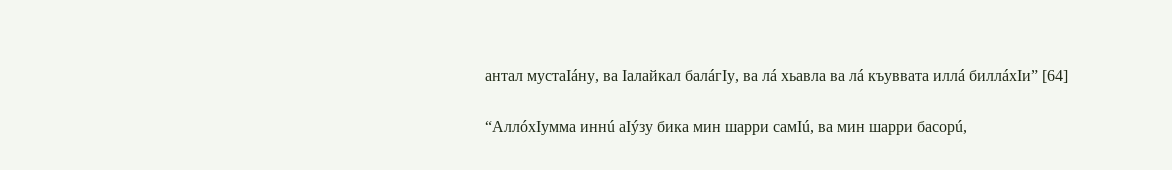антал мустаIáну, ва Iалайкал балáгIу, ва лá хьавла ва лá къуввата иллá биллáхIи” [64]

“АллóхIумма иннú аIýзу бика мин шарри самIú, ва мин шарри басорú,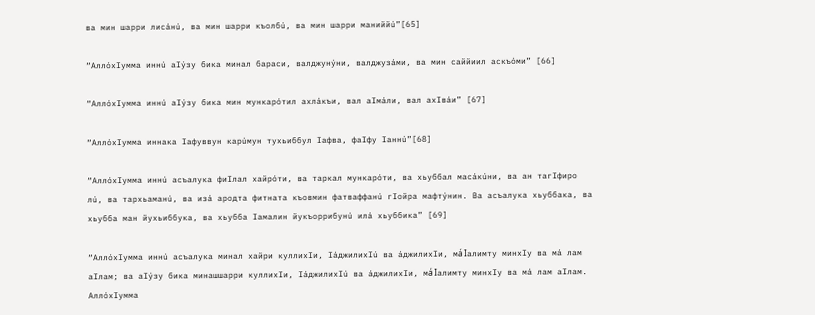ва мин шарри лисáнú, ва мин шарри къолбú, ва мин шарри маниййú”[65]

“АллóхIумма иннú аIýзу бика минал бараси, валджунýни, валджузáми, ва мин саййиил аскъóми” [66]

“АллóхIумма иннú аIýзу бика мин мункарóтил ахлáкъи, вал аIмáли, вал ахIвáи” [67]

“АллóхIумма иннака Iафуввун карúмун тухьиббул Iафва, фаIфу Iаннú”[68]

“АллóхIумма иннú асъалука фиIлал хайрóти, ва таркал мункарóти, ва хьуббал масáкúни, ва ан тагIфиро лú, ва тархьаманú, ва изá ародта фитната къовмин фатваффанú гIойра мафтýнин. Ва асъалука хьуббака, ва хьубба ман йухьиббука, ва хьубба Iамалин йукъоррибунú илá хьуббика” [69]

“АллóхIумма иннú асъалука минал хайри куллихIи, IáджилихIú ва áджилихIи, мá Iалимту минхIу ва мá лам аIлам; ва аIýзу бика минашшарри куллихIи, IáджилихIú ва áджилихIи, мá Iалимту минхIу ва мá лам аIлам. АллóхIумма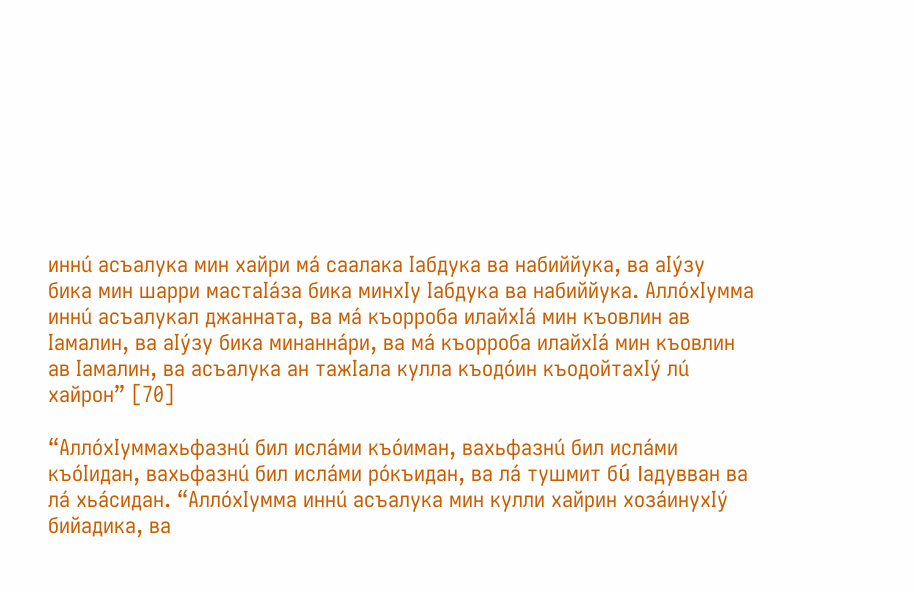иннú асъалука мин хайри мá саалака Iабдука ва набиййука, ва аIýзу бика мин шарри мастаIáза бика минхIу Iабдука ва набиййука. АллóхIумма иннú асъалукал джанната, ва мá къорроба илайхIá мин къовлин ав Iамалин, ва аIýзу бика минаннáри, ва мá къорроба илайхIá мин къовлин ав Iамалин, ва асъалука ан тажIала кулла къодóин къодойтахIý лú хайрон” [70]

“АллóхIуммахьфазнú бил ислáми къóиман, вахьфазнú бил ислáми къóIидан, вахьфазнú бил ислáми рóкъидан, ва лá тушмит бú Iадувван ва лá хьáсидан. “АллóхIумма иннú асъалука мин кулли хайрин хозáинухIý бийадика, ва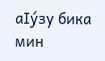аIýзу бика мин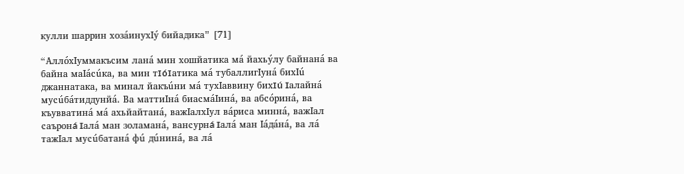кулли шаррин хозáинухIý бийадика” [71]

“АллóхIуммакъсим ланá мин хошйатика мá йахьýлу байнанá ва байна маIáсúка, ва мин тIóIатика мá тубаллигIунá бихIú джаннатака, ва минал йакъúни мá тухIаввину бихIú Iалайнá мусúбáтиддунйá. Ва маттиIнá биасмáIинá, ва абсóринá, ва къувватинá мá ахьйайтанá, важIалхIул вáриса миннá, важIал саъронá Iалá ман золаманá, вансурнá Iалá ман Iáдáнá, ва лá тажIал мусúбатанá фú дúнинá, ва лá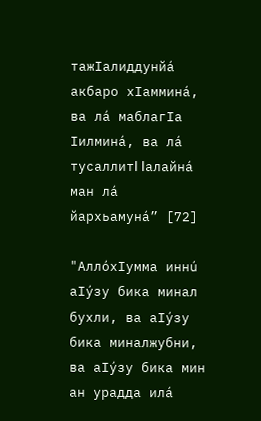тажIалиддунйá акбаро хIамминá, ва лá маблагIа Iилминá, ва лá тусаллитI Iалайнá ман лá йархьамунá” [72]

"АллóхIумма иннú аIýзу бика минал бухли, ва аIýзу бика миналжубни, ва аIýзу бика мин ан урадда илá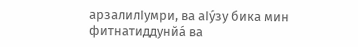арзалилIумри, ва аIýзу бика мин фитнатиддунйá ва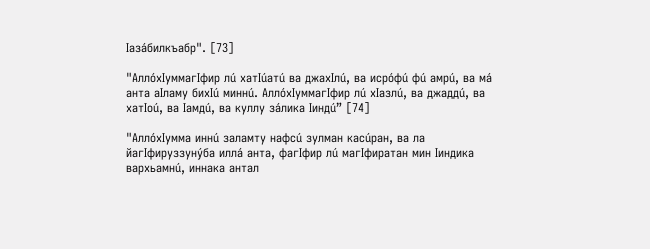Iазáбилкъабр". [73]

"АллóхIуммагIфир лú хатIúатú ва джахIлú, ва исрóфú фú амрú, ва мá анта аIламу бихIú миннú. АллóхIуммагIфир лú хIазлú, ва джаддú, ва хатIоú, ва Iамдú, ва куллу зáлика Iиндú” [74]

"АллóхIумма иннú заламту нафсú зулман касúран, ва ла йагIфируззунýба иллá анта, фагIфир лú магIфиратан мин Iиндика вархьамнú, иннака антал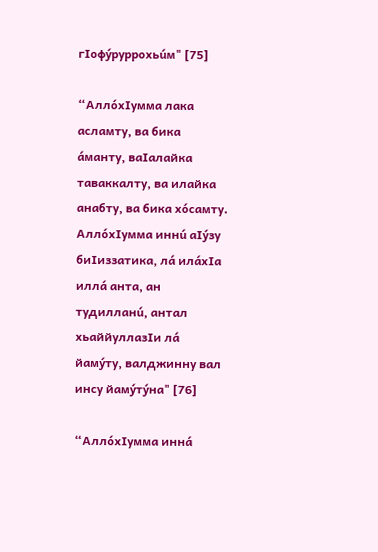гIофýруррохьúм" [75]

“АллóхIумма лака асламту, ва бика áманту, ваIалайка таваккалту, ва илайка анабту, ва бика хóсамту. АллóхIумма иннú аIýзу биIиззатика, лá илáхIа иллá анта, ан тудилланú, антал хьаййуллазIи лá йамýту, валджинну вал инсу йамýтýна" [76]

“АллóхIумма иннá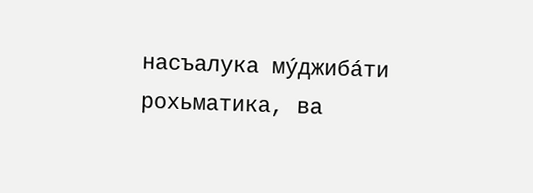насъалука мýджибáти рохьматика, ва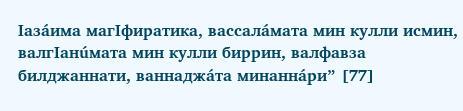Iазáима магIфиратика, вассалáмата мин кулли исмин, валгIанúмата мин кулли биррин, валфавза билджаннати, ваннаджáта минаннáри” [77]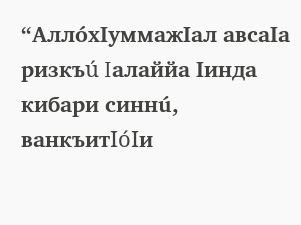“АллóхIуммажIал авсаIа ризкъú Iалаййа Iинда кибари синнú, ванкъитIóIи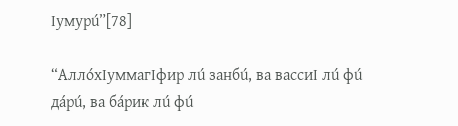Iумурú”[78]

“АллóхIуммагIфир лú занбú, ва вассиI лú фú дáрú, ва бáрик лú фú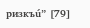ризкъú” [79]